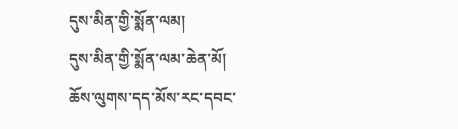དུས་མིན་གྱི་སྨོན་ལམ།
དུས་མིན་གྱི་སྨོན་ལམ་ཆེན་མོ།
ཆོས་ལུགས་དད་མོས་རང་དབང་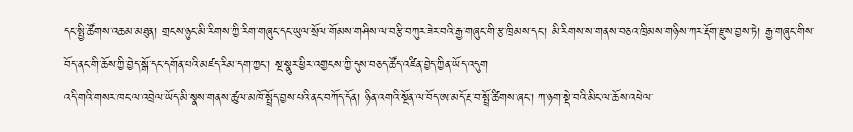དང་སྤྱི་ཚོགས་འཆམ་མཐུན། གྲངས་ཉུང་མི་རིགས་ཀྱི་རིག་གཞུང་དང་ཡུལ་སྲོལ་གོམས་གཤིས་ལ་བརྩི་བཀུར་ཟེར་བའི་རྒྱ་གཞུང་གི་རྩ་ཁྲིམས་དང་། མི་རིགས་ས་གནས་བཅའ་ཁྲིམས་གཉིས་ཀར་རྡོག་རྫུས་བྱས་ཏེ། རྒྱ་གཞུང་གིས་བོད་ནང་གི་ཆོས་ཀྱི་བྱེད་སྒོ་དང་དགོན་པའི་མཛད་རིམ་དག་ཀྱང་། སྔ་སྣུར་ཕྱིར་འགྱངས་ཀྱི་དུས་བཅད་ཚོད་འཛིན་བྱེད་ཀྱིན་ཡོད་འདུག
འདི་གའི་གསར་ཁང་ལ་འབྲེལ་ཡོད་མི་སྣས་གནས་ཚུལ་མཁོ་སྤྲོད་བྱས་པའི་ནང་བཀོད་དོན། ཉིན་འགའི་སྔོན་ལ་བོད་ཨ་མདོ་རྔ་བ་སྤྲོ་ཚིགས་ཞང་། ཀ་ཉག་སྡེ་བའི་མིང་ལ་ཆོས་འཕེལ་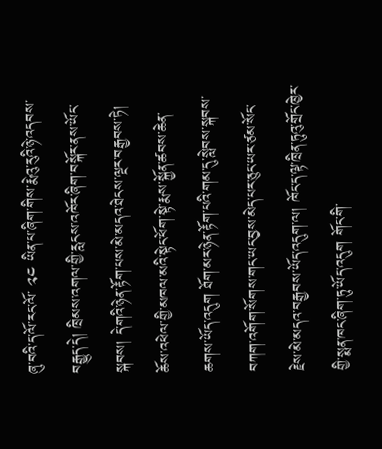ཞུ་བའི་ད་ལོ་རང་ལོ་ ༢༤ ཡིན་པ་ཞིག་གིས་རྨེའུ་རུའི་ཉེ་འདབས་བརྒྱུད་དེ། ཁྲིམས་འགལ་གྱི་རླངས་འཁོར་ཞིག་བསྐོར་ནས་ཡོང་སྐབས། དེ་གའི་ཉེན་རྟོག་པས་མེ་མདའ་ཐེངས་ལྔར་བརྒྱབས་ཏེ། ཆོས་འཕེལ་གྱི་མཁལ་མའི་སྟེང་ཕོག་སྟེ་རྨས་སྐྱོན་ཚབས་ཆེན་ཆགས་ཡོད་འདུག ཐོག་མར་ཉེན་རྟོག་པའི་གམ་དུ་སླེབས་སྐབས་བཀག་འགོག་སོགས་གང་ཡང་བྱས་མེད་པར་ཅུང་ཡར་ཙམ་སོང་རྗེས་མེ་མདའ་བརྒྱབས་ཡོད་འདུག་ལ། ཁོང་ད་ལྟ་ཁྲིན་ཏུའུ་གྲོང་ཁྱེར་གྱི་སྨན་ཁང་ཞིག་ཏུ་ཡོད་འདུག གོང་གི་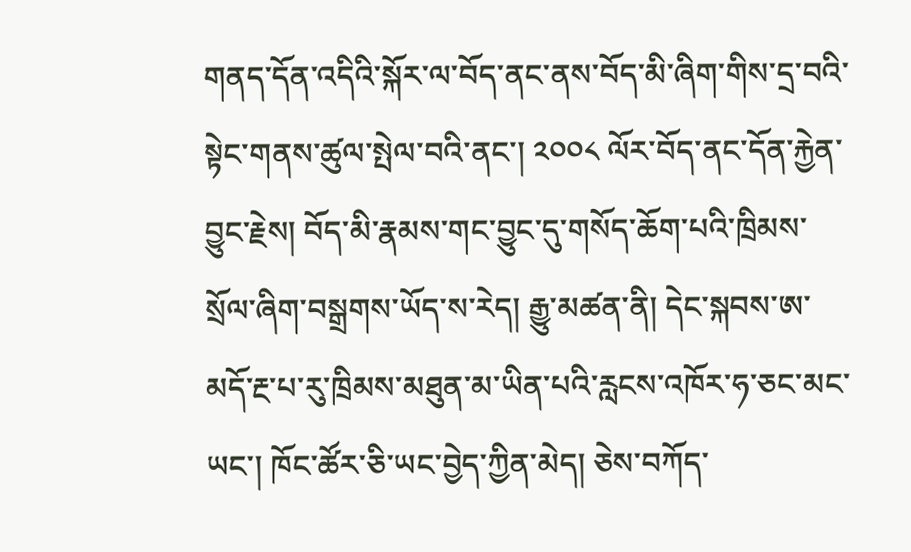གནད་དོན་འདིའི་སྐོར་ལ་བོད་ནང་ནས་བོད་མི་ཞིག་གིས་དྲ་བའི་སྟེང་གནས་ཚུལ་སྤེལ་བའི་ནང་། ༢༠༠༨ ལོར་བོད་ནང་དོན་རྐྱེན་བྱུང་རྗེས། བོད་མི་རྣམས་གང་བྱུང་དུ་གསོད་ཆོག་པའི་ཁྲིམས་སྲོལ་ཞིག་བསྒྲགས་ཡོད་ས་རེད། རྒྱུ་མཚན་ནི། དེང་སྐབས་ཨ་མདོ་རྔ་པ་རུ་ཁྲིམས་མཐུན་མ་ཡིན་པའི་རླངས་འཁོར་ཧ་ཅང་མང་ཡང་། ཁོང་ཚོར་ཅི་ཡང་བྱེད་ཀྱིན་མེད། ཅེས་བཀོད་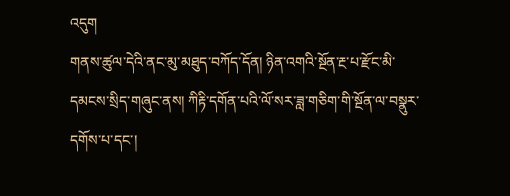འདུག
གནས་ཚུལ་དེའི་ནང་མུ་མཐུད་བཀོད་དོན། ཉིན་འགའི་སྔོན་རྔ་པ་རྫོང་མི་དམངས་སྲིད་གཞུང་ནས། ཀིརྟི་དགོན་པའི་ལོ་སར་ཟླ་གཅིག་གི་སྔོན་ལ་བསྣུར་དགོས་པ་དང་།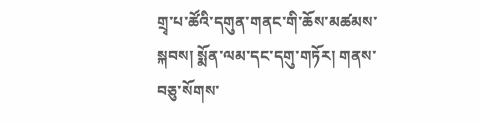གྲྭ་པ་ཚོའི་དགུན་གནང་གི་ཆོས་མཚམས་སྐབས། སྨོན་ལམ་དང་དགུ་གཏོར། གནས་བཅུ་སོགས་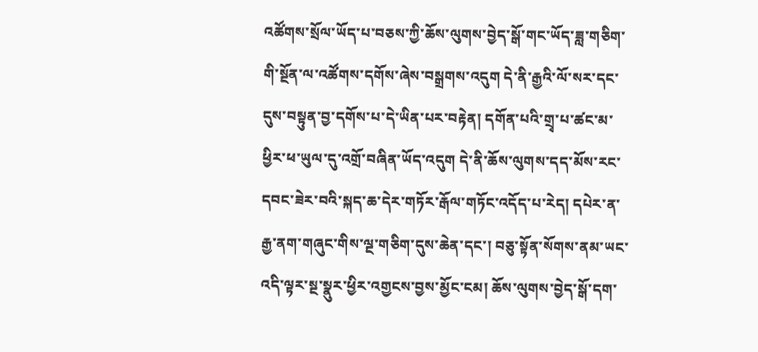འཚོགས་སྲོལ་ཡོད་པ་བཅས་ཀྱི་ཆོས་ལུགས་བྱེད་སྒོ་གང་ཡོད་ཟླ་གཅིག་གི་སྔོན་ལ་འཚོགས་དགོས་ཞེས་བསྒྲགས་འདུག དེ་ནི་རྒྱའི་ལོ་སར་དང་དུས་བསྟུན་བྱ་དགོས་པ་དེ་ཡིན་པར་བརྟེན། དགོན་པའི་གྲྭ་པ་ཚང་མ་ཕྱིར་ཕ་ཡུལ་དུ་འགྲོ་བཞིན་ཡོད་འདུག དེ་ནི་ཆོས་ལུགས་དད་མོས་རང་དབང་ཟེར་བའི་སྐད་ཆ་དེར་གཏོར་རྒོལ་གཏོང་འདོད་པ་རེད། དཔེར་ན་རྒྱ་ནག་གཞུང་གིས་ལྔ་གཅིག་དུས་ཆེན་དང་། བཅུ་སྟོན་སོགས་ནམ་ཡང་འདི་ལྟར་སྔ་སྣུར་ཕྱིར་འགྱངས་བྱས་མྱོང་ངམ། ཆོས་ལུགས་བྱེད་སྒོ་དག་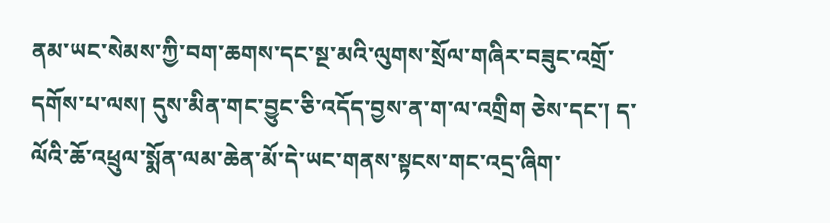ནམ་ཡང་སེམས་ཀྱི་བག་ཆགས་དང་སྔ་མའི་ལུགས་སྲོལ་གཞིར་བཟུང་འགྲོ་དགོས་པ་ལས། དུས་མིན་གང་བྱུང་ཅི་འདོད་བྱས་ན་ག་ལ་འགྲིག ཅེས་དང་། ད་ལོའི་ཆོ་འཕྲུལ་སྨོན་ལམ་ཆེན་མོ་དེ་ཡང་གནས་སྟངས་གང་འདྲ་ཞིག་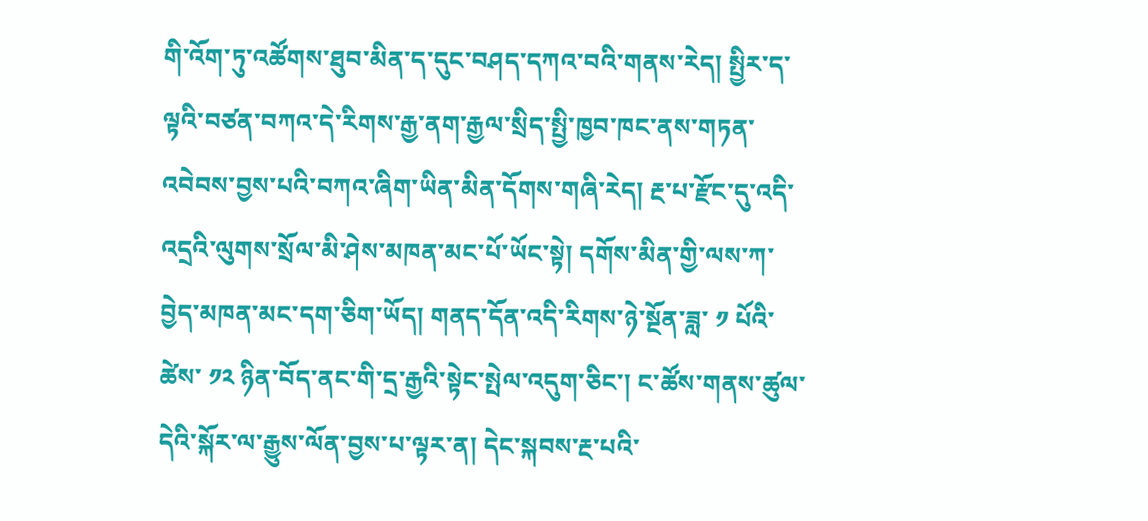གི་འོག་ཏུ་འཚོགས་ཐུབ་མིན་ད་དུང་བཤད་དཀའ་བའི་གནས་རེད། སྤྱིར་ད་ལྟའི་བཙན་བཀའ་དེ་རིགས་རྒྱ་ནག་རྒྱལ་སྲིད་སྤྱི་ཁྱབ་ཁང་ནས་གཏན་འབེབས་བྱས་པའི་བཀའ་ཞིག་ཡིན་མིན་དོགས་གཞི་རེད། རྔ་པ་རྫོང་དུ་འདི་འདྲའི་ལུགས་སྲོལ་མི་ཤེས་མཁན་མང་པོ་ཡོང་སྟེ། དགོས་མིན་གྱི་ལས་ཀ་བྱེད་མཁན་མང་དག་ཅིག་ཡོད། གནད་དོན་འདི་རིགས་ཉེ་སྔོན་ཟླ་ ༡ པོའི་ཚེས་ ༡༢ ཉིན་བོད་ནང་གི་དྲ་རྒྱའི་སྟེང་སྤེལ་འདུག་ཅིང་། ང་ཚོས་གནས་ཚུལ་དེའི་སྐོར་ལ་རྒྱུས་ལོན་བྱས་པ་ལྟར་ན། དེང་སྐབས་རྔ་པའི་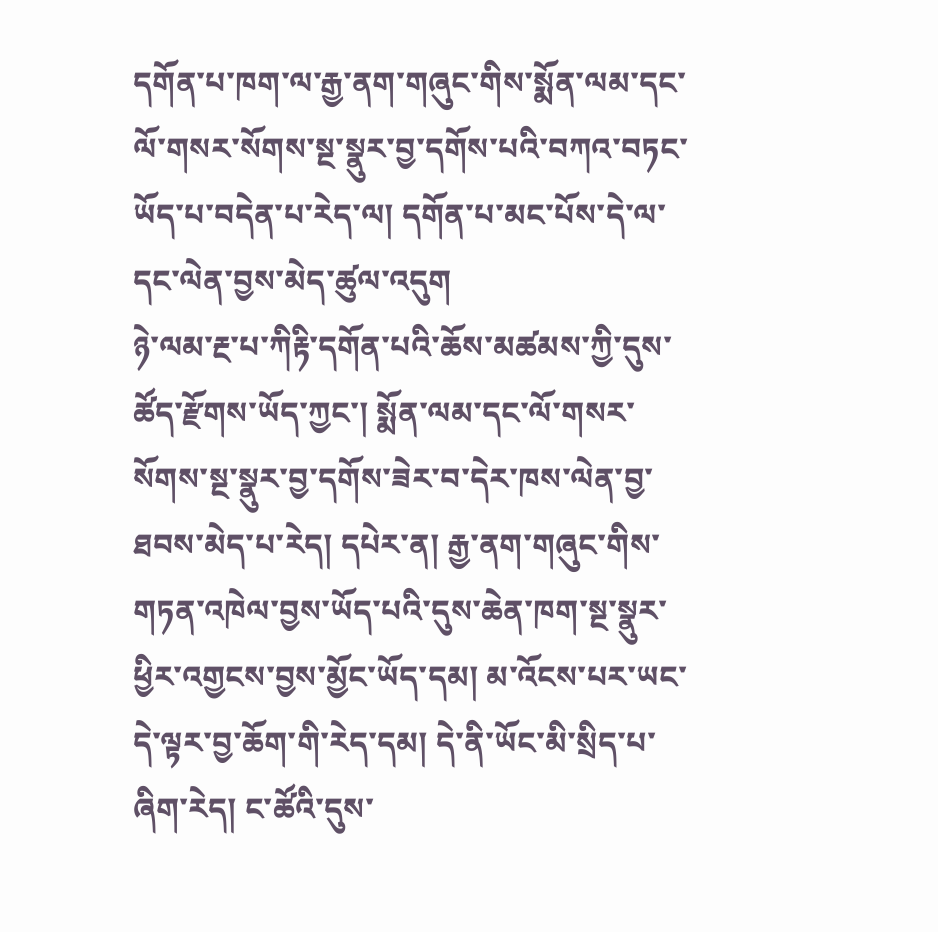དགོན་པ་ཁག་ལ་རྒྱ་ནག་གཞུང་གིས་སྨོན་ལམ་དང་ལོ་གསར་སོགས་སྔ་སྣུར་བྱ་དགོས་པའི་བཀའ་བཏང་ཡོད་པ་བདེན་པ་རེད་ལ། དགོན་པ་མང་པོས་དེ་ལ་དང་ལེན་བྱས་མེད་ཚུལ་འདུག
ཉེ་ལམ་རྔ་པ་ཀིརྟི་དགོན་པའི་ཆོས་མཚམས་ཀྱི་དུས་ཚོད་རྫོགས་ཡོད་ཀྱང་། སྨོན་ལམ་དང་ལོ་གསར་སོགས་སྔ་སྣུར་བྱ་དགོས་ཟེར་བ་དེར་ཁས་ལེན་བྱ་ཐབས་མེད་པ་རེད། དཔེར་ན། རྒྱ་ནག་གཞུང་གིས་གཏན་འཁེལ་བྱས་ཡོད་པའི་དུས་ཆེན་ཁག་སྔ་སྣུར་ཕྱིར་འགྱངས་བྱས་མྱོང་ཡོད་དམ། མ་འོངས་པར་ཡང་དེ་ལྟར་བྱ་ཆོག་གི་རེད་དམ། དེ་ནི་ཡོང་མི་སྲིད་པ་ཞིག་རེད། ང་ཚོའི་དུས་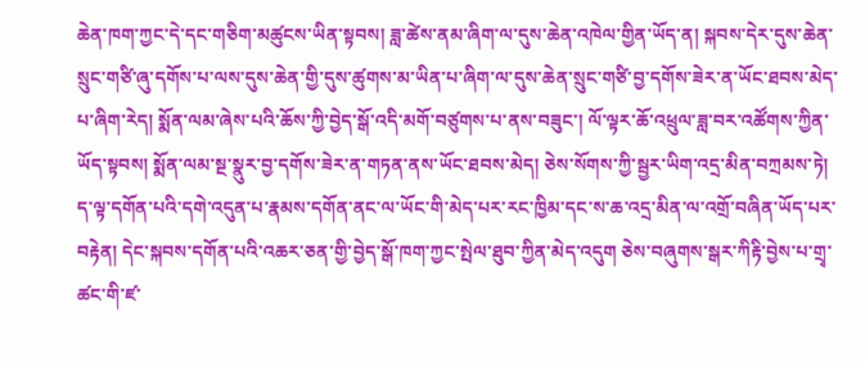ཆེན་ཁག་ཀྱང་དེ་དང་གཅིག་མཚུངས་ཡིན་སྟབས། ཟླ་ཚེས་ནམ་ཞིག་ལ་དུས་ཆེན་འཁེལ་གྱིན་ཡོད་ན། སྐབས་དེར་དུས་ཆེན་སྲུང་གཙི་ཞུ་དགོས་པ་ལས་དུས་ཆེན་གྱི་དུས་ཚུགས་མ་ཡིན་པ་ཞིག་ལ་དུས་ཆེན་སྲུང་གཙི་བྱ་དགོས་ཟེར་ན་ཡོང་ཐབས་མེད་པ་ཞིག་རེད། སྨོན་ལམ་ཞེས་པའི་ཆོས་ཀྱི་བྱེད་སྒོ་འདི་མགོ་བཙུགས་པ་ནས་བཟུང་། ལོ་ལྟར་ཆོ་འཕྲུལ་ཟླ་བར་འཚོགས་ཀྱིན་ཡོད་སྟབས། སྨོན་ལམ་སྔ་སྣུར་བྱ་དགོས་ཟེར་ན་གཏན་ནས་ཡོང་ཐབས་མེད། ཅེས་སོགས་ཀྱི་སྦྱར་ཡིག་འདྲ་མིན་བཀྲམས་ཏེ། ད་ལྟ་དགོན་པའི་དགེ་འདུན་པ་རྣམས་དགོན་ནང་ལ་ཡོང་གི་མེད་པར་རང་ཁྱིམ་དང་ས་ཆ་འདྲ་མིན་ལ་འགྲོ་བཞིན་ཡོད་པར་བརྟེན། དེང་སྐབས་དགོན་པའི་འཆར་ཅན་གྱི་བྱེད་སྒོ་ཁག་ཀྱང་སྤེལ་ཐུབ་ཀྱིན་མེད་འདུག ཅེས་བཞུགས་སྒར་ཀིརྟི་བྱེས་པ་གྲྭ་ཚང་གི་ཛ་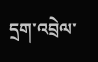དྲག་འབྲེལ་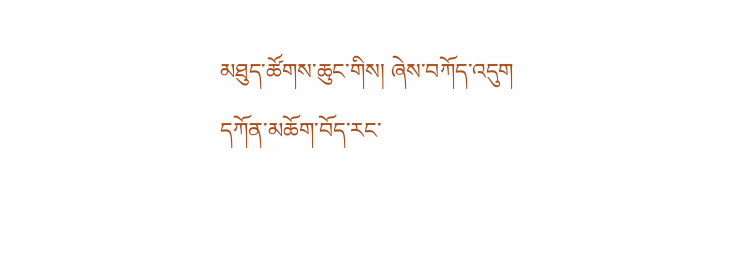མཐུད་ཚོགས་ཆུང་གིས། ཞེས་བཀོད་འདུག
དཀོན་མཆོག་བོད་རང་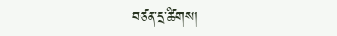བཙན་དྲ་ཚིགས།